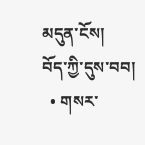མདུན་ངོས།
བོད་ཀྱི་དུས་བབ།
  • གསར་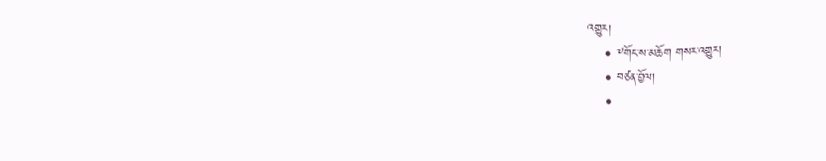འགྱུར།
    • ༸གོང་ས་མཆོག གསར་འགྱུར།
    • བཙན་བྱོལ།
    •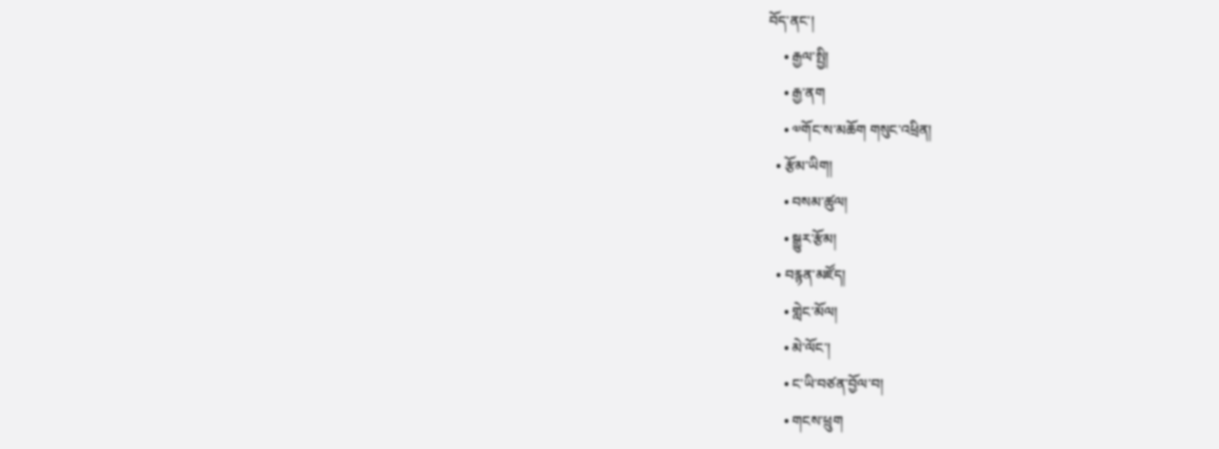བོད་ནང་།
    • རྒྱལ་སྤྱི།
    • རྒྱ་ནག
    • ༧གོང་ས་མཆོག གསུང་འཕྲིན།
  • རྩོམ་ཡིག།
    • བསམ་ཚུལ།
    • སྒྱུར་རྩོམ།
  • བརྙན་མཛོད།
    • གླེང་མོལ།
    • མེ་ལོང་།
    • ང་ཡི་བཙན་བྱོལ་བ།
    • གངས་ཕྲུག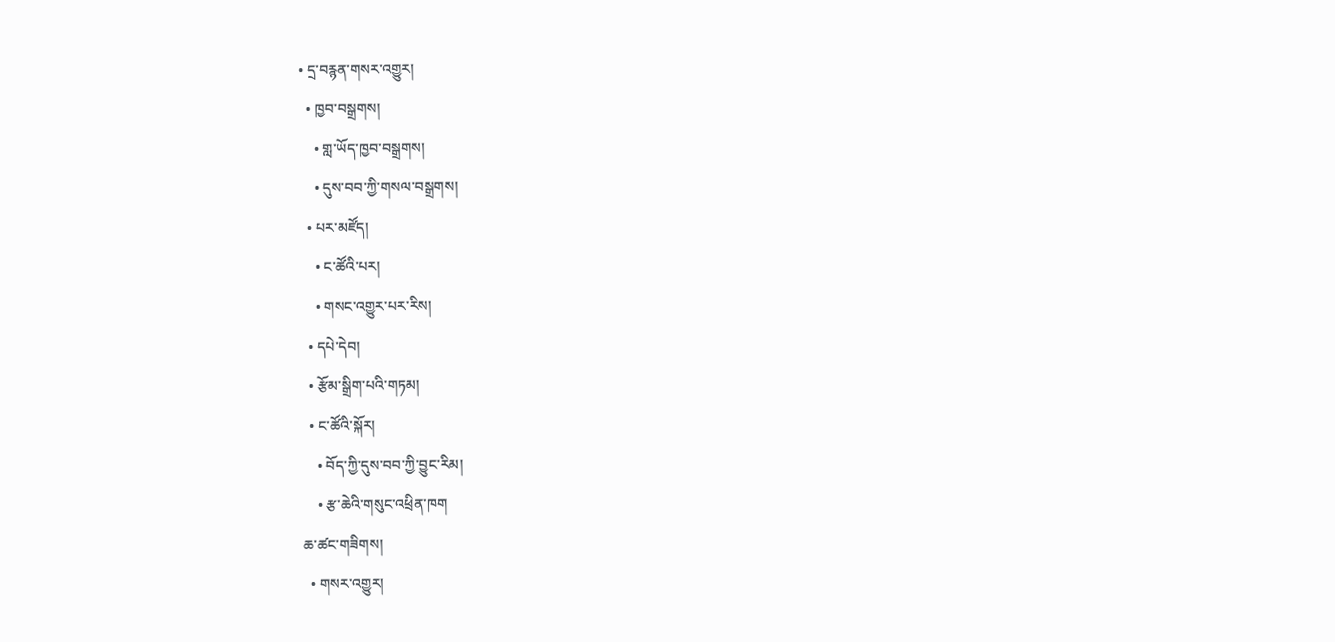• དྲ་བརྙན་གསར་འགྱུར།
  • ཁྱབ་བསྒྲགས།
    • གླ་ཡོད་ཁྱབ་བསྒྲགས།
    • དུས་བབ་ཀྱི་གསལ་བསྒྲགས།
  • པར་མཛོད།
    • ང་ཚོའི་པར།
    • གསང་འགྱུར་པར་རིས།
  • དཔེ་དེབ།
  • རྩོམ་སྒྲིག་པའི་གཏམ།
  • ང་ཚོའི་སྐོར།
    • བོད་ཀྱི་དུས་བབ་ཀྱི་བྱུང་རིམ།
    • རྩ་ཆེའི་གསུང་འཕྲིན་ཁག
ཆ་ཚང་གཟིགས།
  • གསར་འགྱུར།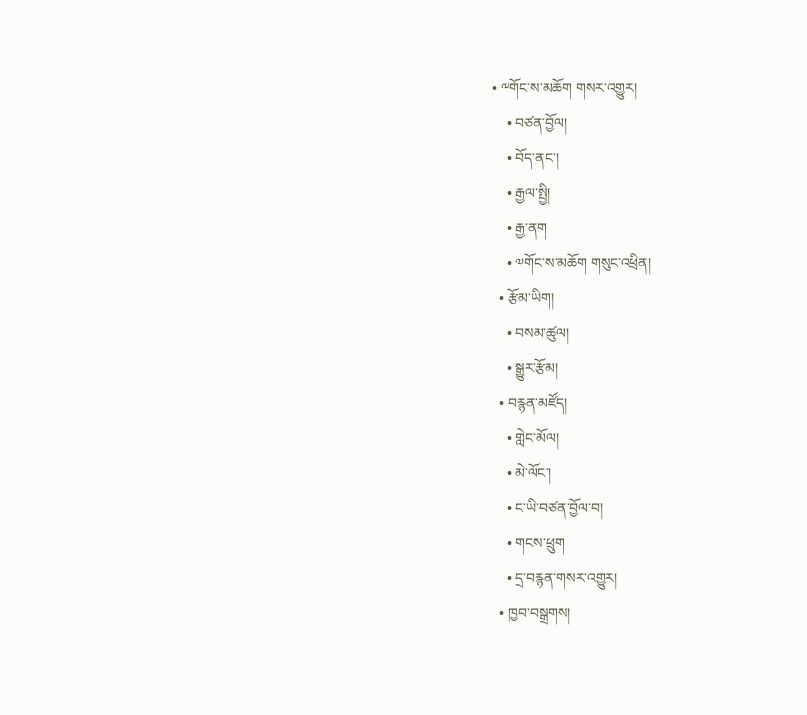• ༸གོང་ས་མཆོག གསར་འགྱུར།
    • བཙན་བྱོལ།
    • བོད་ནང་།
    • རྒྱལ་སྤྱི།
    • རྒྱ་ནག
    • ༧གོང་ས་མཆོག གསུང་འཕྲིན།
  • རྩོམ་ཡིག།
    • བསམ་ཚུལ།
    • སྒྱུར་རྩོམ།
  • བརྙན་མཛོད།
    • གླེང་མོལ།
    • མེ་ལོང་།
    • ང་ཡི་བཙན་བྱོལ་བ།
    • གངས་ཕྲུག
    • དྲ་བརྙན་གསར་འགྱུར།
  • ཁྱབ་བསྒྲགས།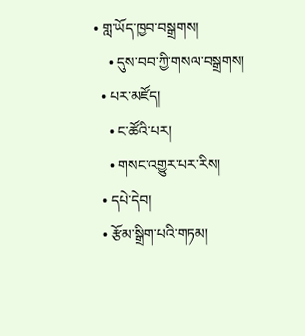• གླ་ཡོད་ཁྱབ་བསྒྲགས།
    • དུས་བབ་ཀྱི་གསལ་བསྒྲགས།
  • པར་མཛོད།
    • ང་ཚོའི་པར།
    • གསང་འགྱུར་པར་རིས།
  • དཔེ་དེབ།
  • རྩོམ་སྒྲིག་པའི་གཏམ།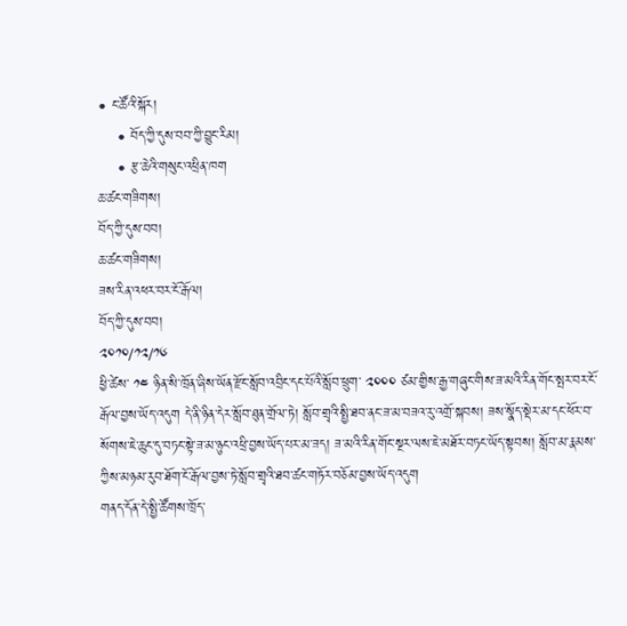• ང་ཚོའི་སྐོར།
    • བོད་ཀྱི་དུས་བབ་ཀྱི་བྱུང་རིམ།
    • རྩ་ཆེའི་གསུང་འཕྲིན་ཁག
ཆ་ཚང་གཟིགས།
བོད་ཀྱི་དུས་བབ།
ཆ་ཚང་གཟིགས།
ཟས་རིན་འཕར་བར་ངོ་རྒོལ།
བོད་ཀྱི་དུས་བབ།
༢༠༡༠/༡༢/༡༦
ཕྱི་ཚེས་ ༡༤ ཉིན་སི་ཁྲོན་ཞིས་ཡོན་རྫོང་སློབ་འབྲིང་དང་པོའི་སློབ་ཕྲུག་ ༢༠༠༠ ཙམ་གྱིས་རྒྱ་གཞུང་གིས་ཟ་མའི་རིན་གོང་སྤར་བར་ངོ་རྒོལ་བྱས་ཡོད་འདུག དེ་ནི་ཉིན་དེར་སློབ་ཐུན་གྲོལ་ཏེ། སློབ་གྲྭའི་སྤྱི་ཐབ་ནང་ཟ་མ་བཟའ་རུ་འགྲོ་སྐབས། ཟས་སྣོད་སྡེར་མ་དང་ཕོར་བ་སོགས་ཇེ་ཆུང་དུ་བཏང་སྟེ་ཟ་མ་ཉུང་འཕྲི་བྱས་ཡོད་པར་མ་ཟད། ཟ་མའི་རིན་གོང་སྔར་ལས་ཇེ་མཐོར་བཏང་ཡོད་སྟབས། སློབ་མ་རྣམས་ཀྱིས་མཉམ་རུབ་ཐོག་ངོ་རྒོལ་བྱས་ཏེ་སློབ་གྲྭའི་ཐབ་ཚང་གཏོར་བཅོམ་བྱས་ཡོད་འདུག
གནད་དོན་དེ་སྤྱི་ཚོགས་ཁྲོད་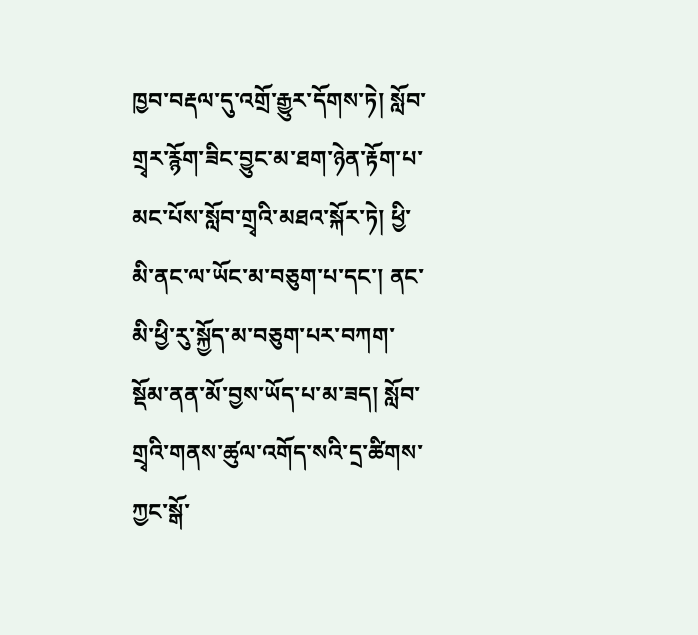ཁྱབ་བརྡལ་དུ་འགྲོ་རྒྱུར་དོགས་ཏེ། སློབ་གྲྭར་རྙོག་ཟིང་བྱུང་མ་ཐག་ཉེན་རྟོག་པ་མང་པོས་སློབ་གྲྭའི་མཐའ་སྐོར་ཏེ། ཕྱི་མི་ནང་ལ་ཡོང་མ་བཅུག་པ་དང་། ནང་མི་ཕྱི་རུ་སྐྱོད་མ་བཅུག་པར་བཀག་སྡོམ་ནན་མོ་བྱས་ཡོད་པ་མ་ཟད། སློབ་གྲྭའི་གནས་ཚུལ་འགོད་སའི་དྲ་ཚིགས་ཀྱང་སྒོ་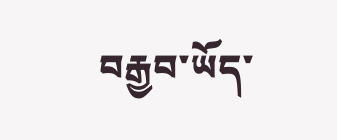བརྒྱབ་ཡོད་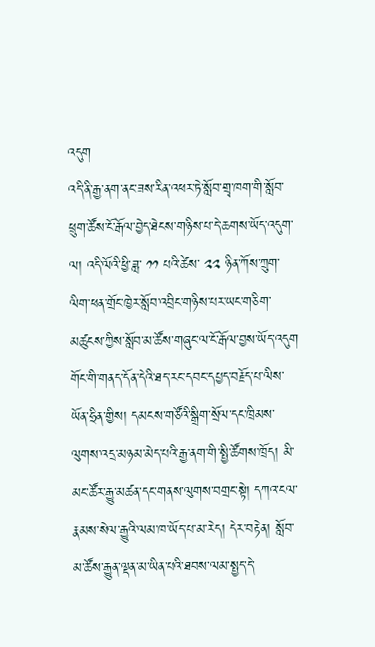འདུག
འདི་ནི་རྒྱ་ནག་ནང་ཟས་རིན་འཕར་ཏེ་སློབ་གྲྭ་ཁག་གི་སློབ་ཕྲུག་ཚོས་ངོ་རྒོལ་བྱེད་ཐེངས་གཉིས་པ་དེ་ཆགས་ཡོད་འདུག་ལ། འདི་ལོའི་ཕྱི་ཟླ་ ༡༡ པའི་ཚེས་ ༢༢ ཉིན་ཀོས་ཀྲུག་ལིག་ཕན་གྲོང་ཁྱེར་སློབ་འབྲིང་གཉིས་པར་ཡང་གཅིག་མཚུངས་ཀྱིས་སློབ་མ་ཚོས་གཞུང་ལ་ངོ་རྒོལ་བྱས་ཡོད་འདུག
གོང་གི་གནད་དོན་དེའི་ཐད་རང་དབང་དཔྱད་བརྗོད་པ་ལིས་ཡོན་ཧྲིན་གྱིས། དམངས་གཙོའི་སྒྲིག་སྲོལ་དང་ཁྲིམས་ལུགས་འདྲ་མཉམ་མེད་པའི་རྒྱ་ནག་གི་སྤྱི་ཚོགས་ཁྲོད། མི་མང་ཚོར་རྒྱུ་མཚན་དང་གནས་ལུགས་བགྲང་སྟེ། དཀའ་ངལ་རྣམས་སེལ་རྒྱུའི་ལམ་ཁ་ཡོད་པ་མ་རེད། དེར་བརྟེན། སློབ་མ་ཚོས་རྒྱུན་ལྡན་མ་ཡིན་པའི་ཐབས་ལམ་སྤྱད་དེ་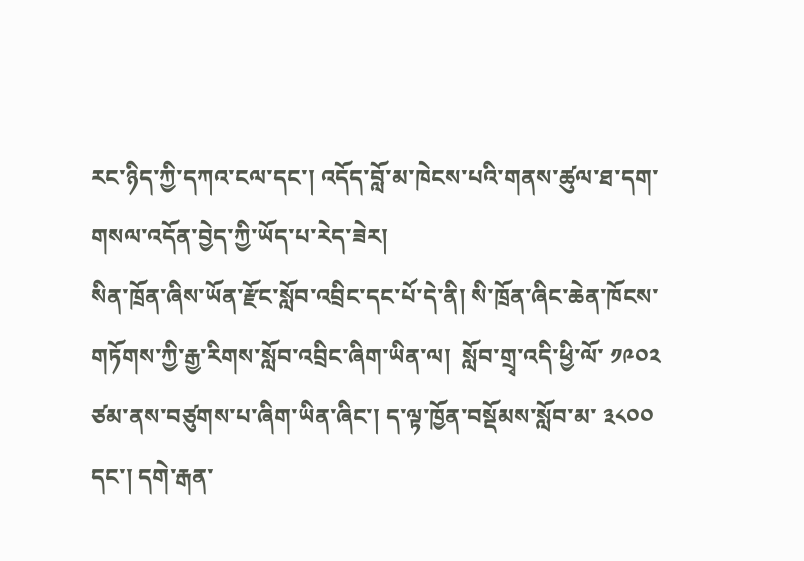རང་ཉིད་ཀྱི་དཀའ་ངལ་དང་། འདོད་བློ་མ་ཁེངས་པའི་གནས་ཚུལ་ཐ་དག་གསལ་འདོན་བྱེད་ཀྱི་ཡོད་པ་རེད་ཟེར།
སིན་ཁྲོན་ཞིས་ཡོན་རྫོང་སློབ་འབྲིང་དང་པོ་དེ་ནི། སི་ཁྲོན་ཞིང་ཆེན་ཁོངས་གཏོགས་ཀྱི་རྒྱ་རིགས་སློབ་འབྲིང་ཞིག་ཡིན་ལ།  སློབ་གྲྭ་འདི་ཕྱི་ལོ་ ༡༩༠༢ ཙམ་ནས་བཙུགས་པ་ཞིག་ཡིན་ཞིང་། ད་ལྟ་ཁྱོན་བསྡོམས་སློབ་མ་ ༣༨༠༠ དང་། དགེ་རྒན་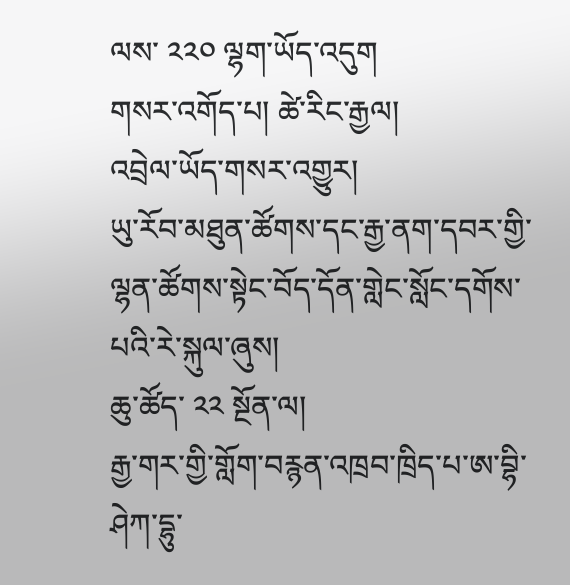ལས་ ༢༢༠ ལྷག་ཡོད་འདུག
གསར་འགོད་པ། ཚེ་རིང་རྒྱལ།
འབྲེལ་ཡོད་གསར་འགྱུར།
ཡུ་རོབ་མཐུན་ཚོགས་དང་རྒྱ་ནག་དབར་གྱི་ལྷན་ཚོགས་སྟེང་བོད་དོན་གླེང་སློང་དགོས་པའི་རེ་སྐུལ་ཞུས།
ཆུ་ཚོད་ ༢༢ སྔོན་ལ།
རྒྱ་གར་གྱི་གློག་བརྙན་འཁྲབ་ཁྲིད་པ་ཨ་བྷི་ཤེཀ་དྷུ་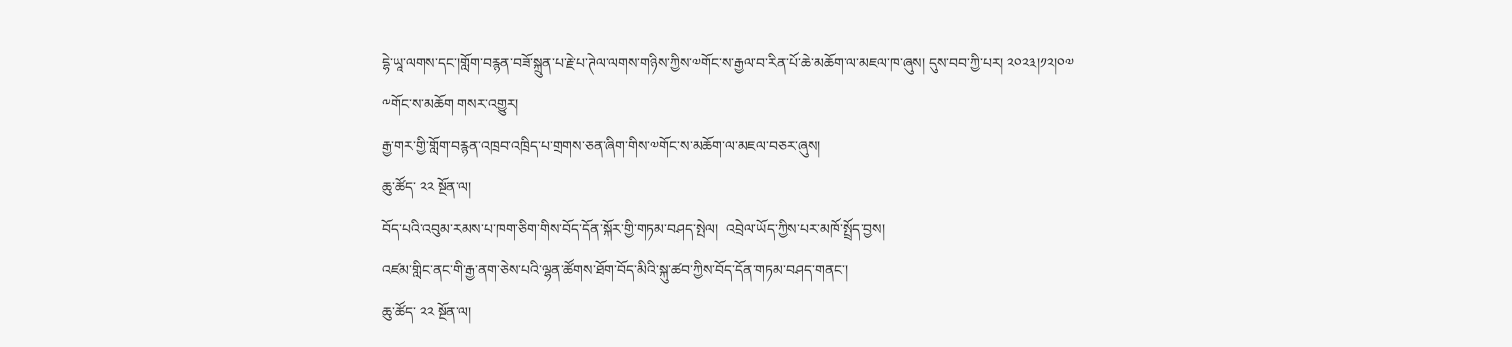དྷེ་ཡཱ་ལགས་དང་།གློག་བརྙན་བཟོ་སྐྲུན་པ་རྗེ་པ་ཊེལ་ལགས་གཉིས་ཀྱིས་༧གོང་ས་རྒྱལ་བ་རིན་པོ་ཆེ་མཆོག་ལ་མཇལ་ཁ་ཞུས། དུས་བབ་ཀྱི་པར། ༢༠༢༣།༡༢།༠༧
༸གོང་ས་མཆོག གསར་འགྱུར།
རྒྱ་གར་གྱི་གློག་བརྙན་འཁྲབ་འཁྲིད་པ་གྲགས་ཅན་ཞིག་གིས་༧གོང་ས་མཆོག་ལ་མཇལ་བཅར་ཞུས།
ཆུ་ཚོད་ ༢༢ སྔོན་ལ།
བོད་པའི་འབུམ་རམས་པ་ཁག་ཅིག་གིས་བོད་དོན་སྐོར་གྱི་གཏམ་བཤད་སྤེལ།  འབྲེལ་ཡོད་ཀྱིས་པར་མཁོ་སྤྲོད་བྱས།
འཛམ་གླིང་ནང་གི་རྒྱ་ནག་ཅེས་པའི་ལྷན་ཚོགས་ཐོག་བོད་མིའི་སྐུ་ཚབ་ཀྱིས་བོད་དོན་གཏམ་བཤད་གནང་།
ཆུ་ཚོད་ ༢༢ སྔོན་ལ།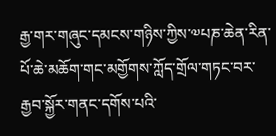རྒྱ་གར་གཞུང་དམངས་གཉིས་ཀྱིས་༧པཎ་ཆེན་རིན་པོ་ཆེ་མཆོག་གང་མགྱོགས་ཀློད་གྲོལ་གཏང་བར་རྒྱབ་སྐྱོར་གནང་དགོས་པའི་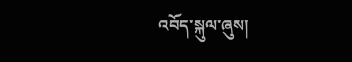འབོད་སྐུལ་ཞུས།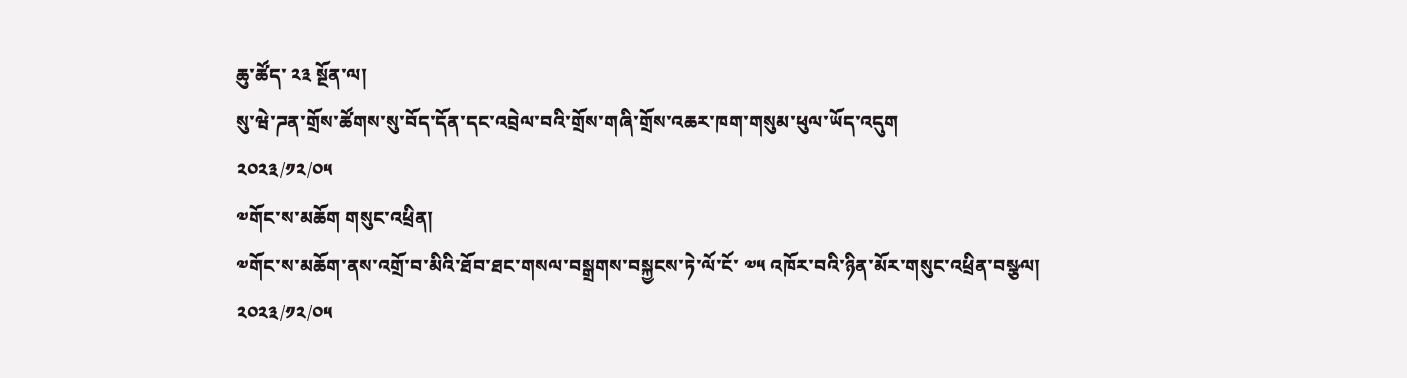ཆུ་ཚོད་ ༢༣ སྔོན་ལ།
སུ་ཝེ་ཌན་གྲོས་ཚོགས་སུ་བོད་དོན་དང་འབྲེལ་བའི་གྲོས་གཞི་གྲོས་འཆར་ཁག་གསུམ་ཕུལ་ཡོད་འདུག
༢༠༢༣/༡༢/༠༥
༧གོང་ས་མཆོག གསུང་འཕྲིན།
༧གོང་ས་མཆོག་ནས་འགྲོ་བ་མིའི་ཐོབ་ཐང་གསལ་བསྒྲགས་བསྐྱངས་ཏེ་ལོ་ངོ་ ༧༥ འཁོར་བའི་ཉིན་མོར་གསུང་འཕྲིན་བསྩལ།
༢༠༢༣/༡༢/༠༥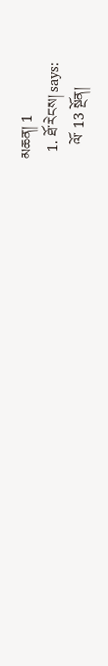མཆན། 1
  1. ཐོ་རེངས། says:
    ལོ་ 13 སྔོན།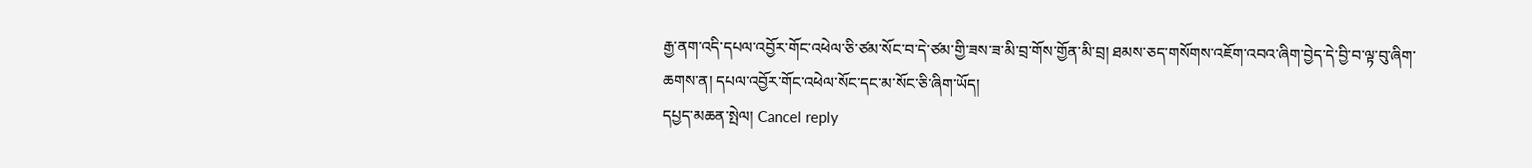རྒྱ་ནག་འདི་དཔལ་འབྱོར་གོང་འཕེལ་ཅི་ཙམ་སོང་བ་དེ་ཙམ་གྱི་ཟས་ཟ་མི་བྲ་གོས་གྱོན་མི་བྲ། ཐམས་ཅད་གསོགས་འཇོག་འབའ་ཞིག་བྱེད་དེ་བྱི་བ་ལྟ་བུ་ཞིག་ཆགས་ན། དཔལ་འབྱོར་གོང་འཕེལ་སོང་དང་མ་སོང་ཅི་ཞིག་ཡོད།
དཔྱད་མཆན་སྤེལ། Cancel reply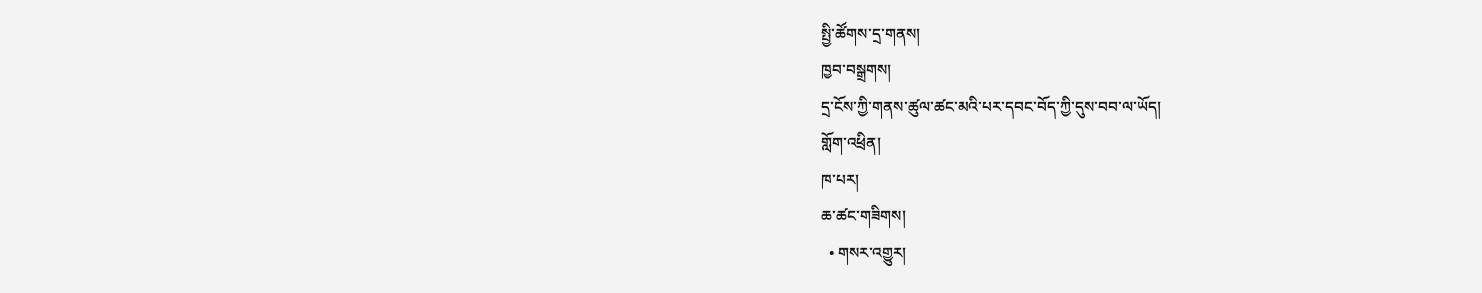སྤྱི་ཚོགས་དྲ་གནས།
ཁྱབ་བསྒྲགས།
དྲ་ངོས་ཀྱི་གནས་ཚུལ་ཚང་མའི་པར་དབང་བོད་ཀྱི་དུས་བབ་ལ་ཡོད།
གློག་འཕྲིན།
ཁ་པར།
ཆ་ཚང་གཟིགས།
  • གསར་འགྱུར།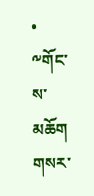• ༸གོང་ས་མཆོག གསར་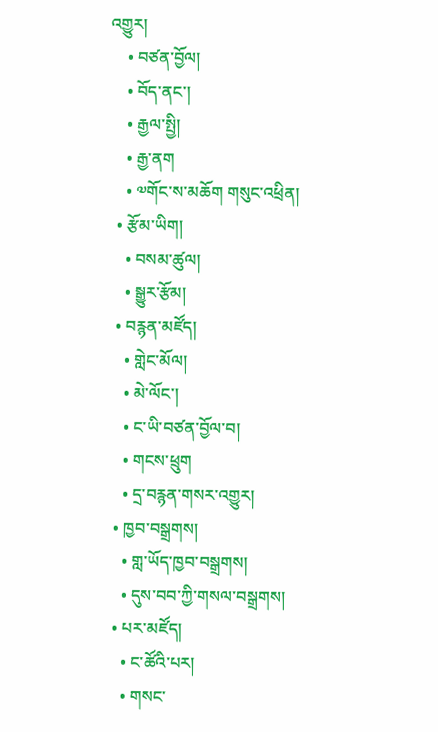འགྱུར།
    • བཙན་བྱོལ།
    • བོད་ནང་།
    • རྒྱལ་སྤྱི།
    • རྒྱ་ནག
    • ༧གོང་ས་མཆོག གསུང་འཕྲིན།
  • རྩོམ་ཡིག།
    • བསམ་ཚུལ།
    • སྒྱུར་རྩོམ།
  • བརྙན་མཛོད།
    • གླེང་མོལ།
    • མེ་ལོང་།
    • ང་ཡི་བཙན་བྱོལ་བ།
    • གངས་ཕྲུག
    • དྲ་བརྙན་གསར་འགྱུར།
  • ཁྱབ་བསྒྲགས།
    • གླ་ཡོད་ཁྱབ་བསྒྲགས།
    • དུས་བབ་ཀྱི་གསལ་བསྒྲགས།
  • པར་མཛོད།
    • ང་ཚོའི་པར།
    • གསང་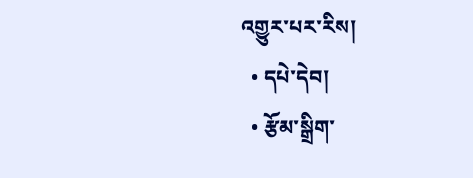འགྱུར་པར་རིས།
  • དཔེ་དེབ།
  • རྩོམ་སྒྲིག་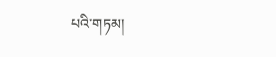པའི་གཏམ།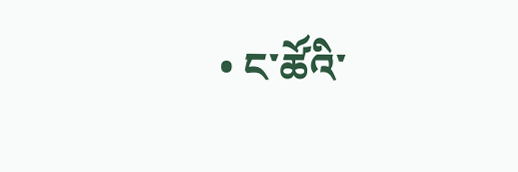• ང་ཚོའི་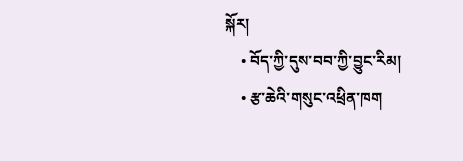སྐོར།
    • བོད་ཀྱི་དུས་བབ་ཀྱི་བྱུང་རིམ།
    • རྩ་ཆེའི་གསུང་འཕྲིན་ཁག